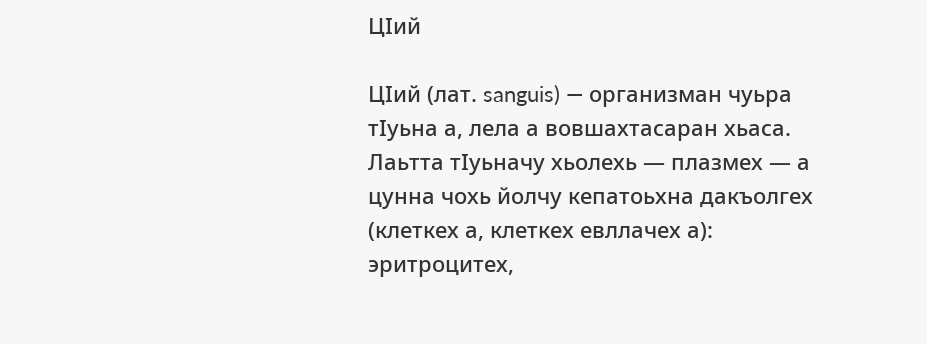ЦӀий

ЦӀий (лат. sanguis) — организман чуьра тӀуьна а, лела а вовшахтасаран хьаса. Лаьтта тӀуьначу хьолехь — плазмех — а цунна чохь йолчу кепатоьхна дакъолгех (клеткех а, клеткех евллачех а): эритроцитех,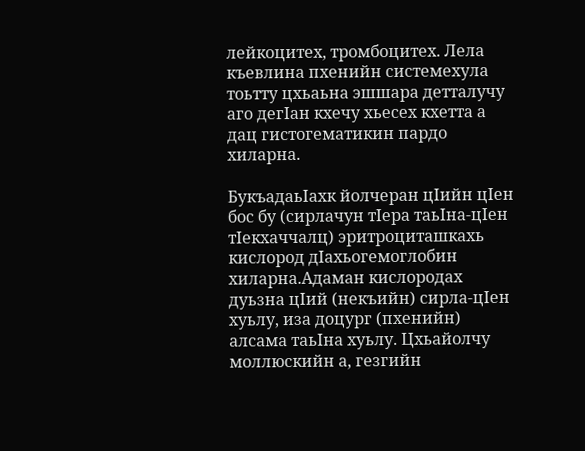лейкоцитех, тромбоцитех. Лела къевлина пхенийн системехула тоьтту цхьаьна эшшара детталучу аго дегӀан кхечу хьесех кхетта а дац гистогематикин пардо хиларна.

БукъадаьӀахк йолчеран цӀийн цӀен бос бу (сирлачун тӀера таьӀна-цӀен тӀекхаччалц) эритроциташкахь кислород дӀахьогемоглобин хиларна.Адаман кислородах дуьзна цӀий (некъийн) сирла-цӀен хуьлу, иза доцург (пхенийн) алсама таьӀна хуьлу. Цхьайолчу моллюскийн а, гезгийн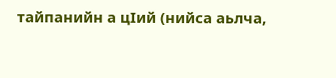тайпанийн а цӀий (нийса аьлча,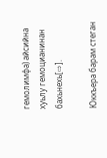гемолимфа) айсийна хуьлу гемоцианинан бахьнехь[⇨].

Юккъера барам стеган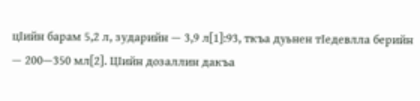цӀийн барам 5,2 л, зударийн — 3,9 л[1]:93, ткъа дуьнен тӀедевлла берийн — 200—350 мл[2]. ЦӀийн дозаллин дакъа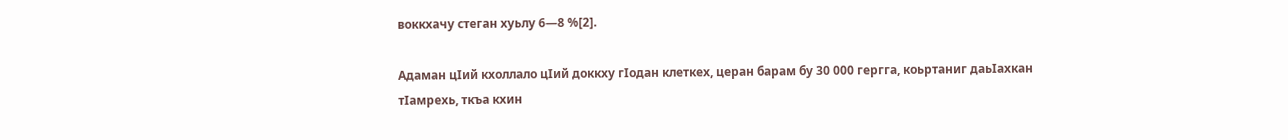воккхачу стеган хуьлу 6—8 %[2].

Адаман цӀий кхоллало цӀий доккху гӀодан клеткех, церан барам бу 30 000 гергга, коьртаниг даьӀахкан тӀамрехь, ткъа кхин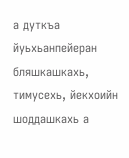а дуткъа йуьхьанпейеран бляшкашкахь, тимусехь, йекхоийн шоддашкахь а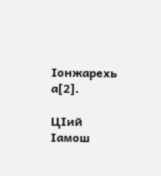Ӏонжарехь а[2].

ЦӀий Ӏамош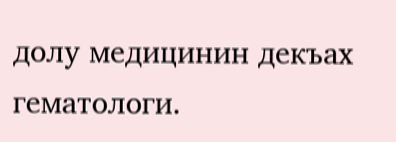долу медицинин декъах гематологи.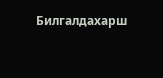Билгалдахарш